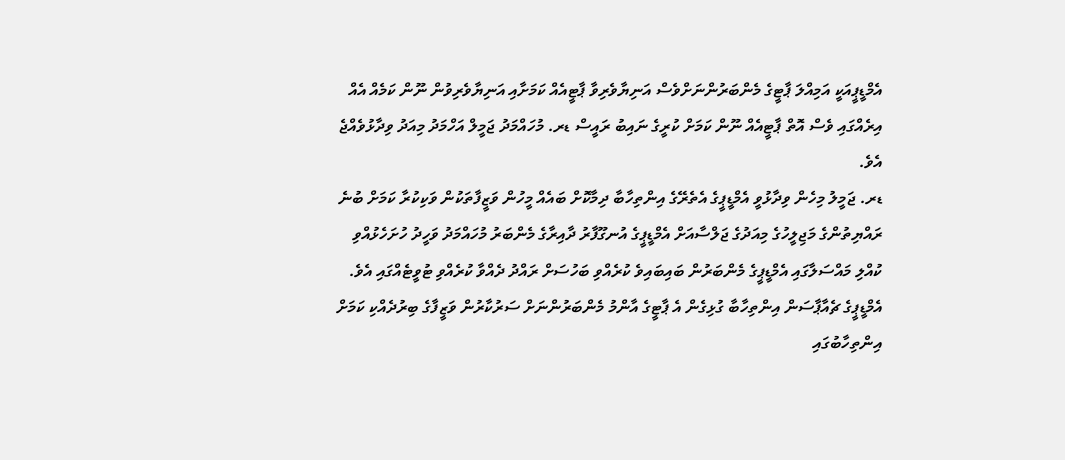އެމްޑީޕީއަކީ އަމިއްލަ ޕާޓީގެ މެންބަރުންނަށްވެސް އަނިޔާވެރިވާ ޕާޓީއެއް ކަމަށާއި އަނިޔާވެރިވުން ނޫން ކަމެއް އެއް އިރެއްގައި ވެސް އޮތް ޕާޓީއެއް ނޫން ކަމަށް ކުރީގެ ނައިބު ރައީސް ޑރ. މުހައްމަދު ޖަމީލް އަހްމަދު މިއަދު ވިދާޅުވެއްޖެ އެވެ.
ޑރ. ޖަމީލު މިހެން ވިދާޅުވީ އެމްޑީޕީގެ އެތެރޭގެ އިންތިހާބާ ދިމާކޮށް ބައެއް މީހުން ވަޒީފާތަކުން ވަކިކުރާ ކަމަށް ބުނެ ރައްޔިތުންގެ މަޖިލީހުގެ މިއަދުގެ ޖަލްސާއަށް އެމްޑީޕީގެ އުނގޫފާރު ދާއިރާގެ މެންބަރު މުހައްމަދު ވަހީދު ހުށަހެޅުއްވި ކުއްލި މައްސަލާގައި އެމްޑީޕީގެ މެންބަރުން ބައިބައިވެ ކުރެއްވި ބަހުސަށް ރައްދު ދެއްވާ ކުރެއްވި ޓުވީޓެއްގައި އެވެ.
އެމްޑީޕީގެ ޗެއާޕާސަން އިންތިހާބާ ގުޅިގެން އެ ޕާޓީގެ އާންމު މެންބަރުންނަށް ސަރުކާރުން ވަޒީފާގެ ބިރުދެއްކި ކަމަށް އިންތިހާބުގައި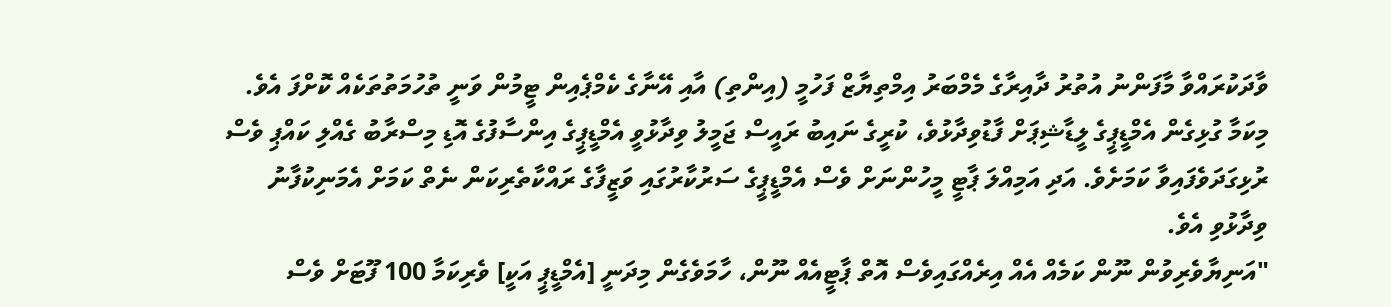ވާދަކުރައްވާ މާފަންނު އުތުރު ދާއިރާގެ މެމްބަރު އިމްތިޔާޒް ފަހުމީ (އިންތި) އާއި އޭނާގެ ކެމްޕެއިން ޓީމުން ވަނީ ތުހުމަތުތަކެއް ކޮށްފަ އެވެ.
މިކަމާ ގުޅިގެން އެމްޑީޕީގެ ލީޑާޝިޕަށް ފާޑުވިދާޅުވެ، ކުރީގެ ނައިބު ރައީސް ޖަމީލު ވިދާޅުވީ އެމްޑީޕީގެ އިންސާފުގެ އޮޑި މިސްރާބު ގެއްލި ކައްޕި ވެސް ރުޅިގަދަވެފައިވާ ކަމަށެވެ. އަދި އަމިއްލަ ޕާޓީ މީހުންނަށް ވެސް އެމްޑީޕީގެ ސަރުކާރުގައި ވަޒީފާގެ ރައްކާތެރިކަން ނެތް ކަމަށް އެމަނިކުފާނު ވިދާޅުވި އެވެ.
"އަނިޔާވެރިވުން ނޫން ކަމެއް އެއް އިރެއްގައިވެސް އޮތް ޕާޓީއެއް ނޫން، ހާމަވެގެން މިދަނީ [އެމްޑީޕީ އަކީ] ވެރިކަމާ 100 ފޫޓަށް ވެސް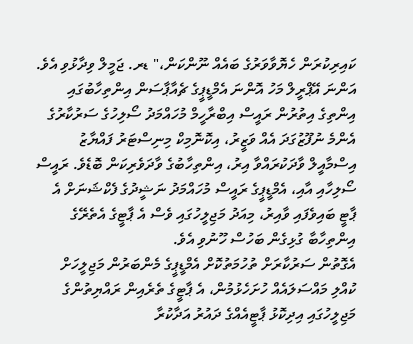ކައިރިކުރަން ހެޔޮވާވަރުގެ ބައެއް ނޫންކަން،" ޑރ. ޖަމީލް ވިދާޅުވި އެވެ.
އަންނަ އޭޕްރީލް މަހު އޮންނަ އެމްޑީޕީގެ ޗެއާޕާސަން އިންތިހާބުގައި އިންތިގެ އިތުރުން ރައީސް އިބްރާހީމް މުހައްމަދު ސޯލިހުގެ ސަރުކާރުގެ އެންމެ ނުފޫޒުގަދަ އެއް ވަޒީރު، އިކޮނޮމިކް މިނިސްޓަރު ފައްޔާޒު އިސްމާއީލް ވާދަކުރައްވާ އިރު، އިންތިހާބުގެ ވާދަވެރިކަން ބޮޑެވެ. ރައީސް ސޯލިހާއި އާއި، އެމްޑީޕީގެ ރައީސް މުހައްމަދު ނަޝީދުގެ ފެކްޝަނަށް އެ ޕާޓީ ބައިވެފައި ވާއިރު، މިއަދު މަޖިލީހުގައި ވެސް އެ ޕާޓީގެ އެތެރޭގެ އިންތިހާބާ ގުޅިގެން ބަހުސް ހޫނުވި އެވެ.
އެގޮތުން ސަރުކާރަށް ތުހުމަތުކޮށް އެމްޑީޕީގެ މެންބަރުން މަޖިލީހަށް ކުއްލި މައްސަލައެއް ހުށަހެޅުމުން، އެ ޕާޓީގެ ތެރެއިން ރައްޔިތުންގެ މަޖިލީހުގައި އިދިކޮޅު ޕާޓީއެއްގެ ދައުރު އަދާކުރާ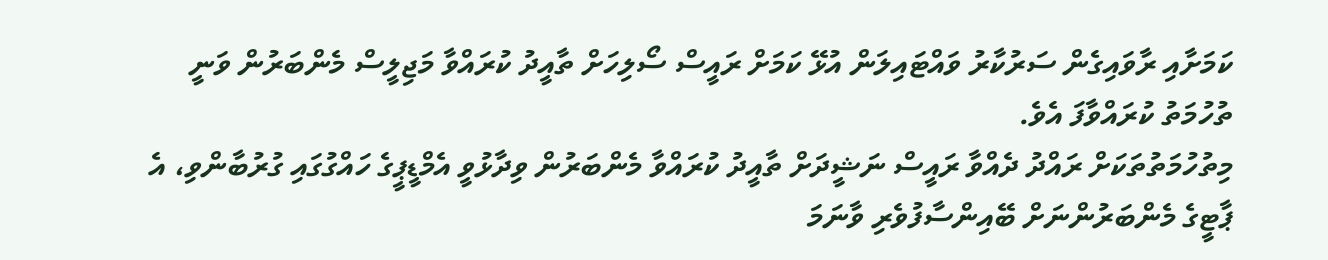ކަމަށާއި ރާވައިގެން ސަރުކާރު ވައްޓައިލަން އުޅޭ ކަމަށް ރައީސް ސޯލިހަށް ތާއީދު ކުރައްވާ މަޖިލީސް މެންބަރުން ވަނީ ތުހުމަތު ކުރައްވާފަ އެވެ.
މިތުހުމަތުތަކަށް ރައްދު ދެއްވާ ރައީސް ނަޝީދަށް ތާއީދު ކުރައްވާ މެންބަރުން ވިދާޅުވީ އެމްޑީޕީގެ ހައްގުގައި ގުރުބާންވި، އެ ޕާޓީގެ މެންބަރުންނަށް ބޭއިންސާފުވެރި ވާނަމަ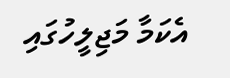އެކަމާ މަޖިލީހުގައި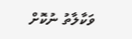ވަކާލާތު ނުކޮށް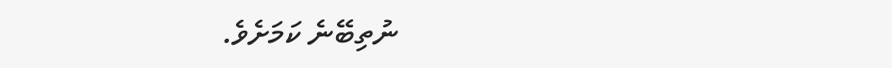ނުތިބޭނެ ކަމަށެވެ.